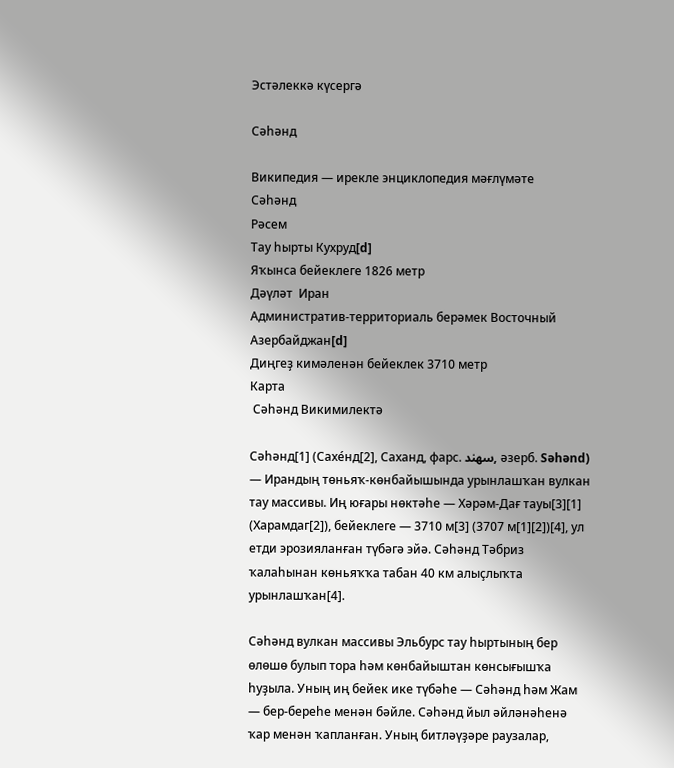Эстәлеккә күсергә

Сәһәнд

Википедия — ирекле энциклопедия мәғлүмәте
Сәһәнд
Рәсем
Тау һырты Кухруд[d]
Яҡынса бейеклеге 1826 метр
Дәүләт  Иран
Административ-территориаль берәмек Восточный Азербайджан[d]
Диңгеҙ кимәленән бейеклек 3710 метр
Карта
 Сәһәнд Викимилектә

Сәһәнд[1] (Сахе́нд[2], Саханд, фарс. سهند, әзерб. Səhənd) — Ирандың төньяҡ-көнбайышында урынлашҡан вулкан тау массивы. Иң юғары нөктәһе — Хәрәм-Дағ тауы[3][1] (Харамдаг[2]), бейеклеге — 3710 м[3] (3707 м[1][2])[4], ул етди эрозияланған түбәгә эйә. Сәһәнд Тәбриз ҡалаһынан көньяҡҡа табан 40 км алыҫлыҡта урынлашҡан[4].

Сәһәнд вулкан массивы Эльбурс тау һыртының бер өлөшө булып тора һәм көнбайыштан көнсығышҡа һуҙыла. Уның иң бейек ике түбәһе — Сәһәнд һәм Жам — бер-береһе менән бәйле. Сәһәнд йыл әйләнәһенә ҡар менән ҡапланған. Уның битләүҙәре раузалар,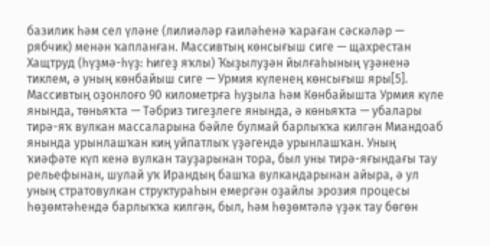базилик һәм сел үләне (лилиәләр ғаиләһенә ҡараған сәскәләр — рябчик) менән ҡапланған. Массивтың көнсығыш сиге — щахрестан Хащтруд (һүҙмә-һүҙ: Һигеҙ яҡлы) Ҡыҙылуҙән йылғаһының үҙәненә тиклем, ә уның көнбайыш сиге — Урмия күленең көнсығыш яры[5]. Массивтың оҙонлоғо 90 километрға һуҙыла һәм Көнбайышта Урмия күле янында, төньяҡта — Тәбриз тигеҙлеге янында, ә көньяҡта — убалары тирә-яҡ вулкан массаларына бәйле булмай барлыҡҡа килгән Миандоаб янында урынлашҡан киң уйпатлыҡ үҙәгендә урынлашҡан. Уның ҡиәфәте күп кенә вулкан тауҙарынан тора, был уны тирә-яғындағы тау рельефынан, шулай уҡ Ирандың башҡа вулкандарынан айыра, ә ул уның стратовулкан структураһын емергән оҙайлы эрозия процесы һөҙөмтәһендә барлыҡҡа килгән, был, һәм һөҙөмтәлә үҙәк тау бөгөн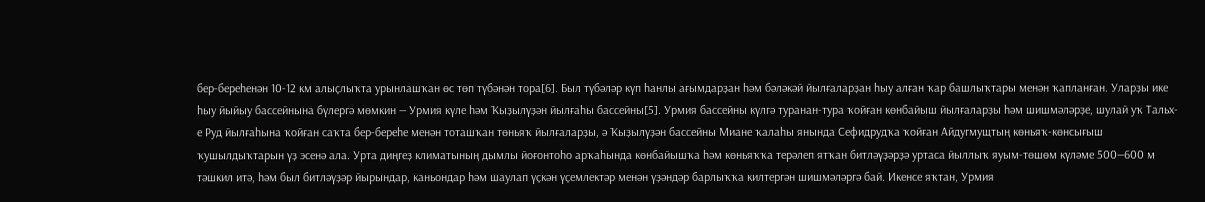бер-береһенән 10-12 км алыҫлыҡта урынлашҡан өс төп түбәнән тора[6]. Был түбәләр күп һанлы ағымдарҙан һәм бәләкәй йылғаларҙан һыу алған ҡар башлыҡтары менән ҡапланған. Уларҙы ике һыу йыйыу бассейнына бүлергә мөмкин — Урмия күле һәм Ҡыҙылүҙән йылғаһы бассейны[5]. Урмия бассейны күлгә туранан-тура ҡойған көнбайыш йылғаларҙы һәм шишмәләрҙе, шулай уҡ Тальх-е Руд йылғаһына ҡойған саҡта бер-береһе менән тоташҡан төньяҡ йылғаларҙы, ә Ҡыҙылүҙән бассейны Миане ҡалаһы янында Сефидрудҡа ҡойған Айдугмущтың көньяҡ-көнсығыш ҡушылдыҡтарын үҙ эсенә ала. Урта диңгеҙ климатының дымлы йоғонтоһо арҡаһында көнбайышҡа һәм көньяҡҡа терәлеп ятҡан битләүҙәрҙә уртаса йыллыҡ яуым-төшөм күләме 500—600 м тәшкил итә, һәм был битләүҙәр йырындар, каньондар һәм шаулап үҫкән үҫемлектәр менән үҙәндәр барлыҡҡа килтергән шишмәләргә бай. Икенсе яҡтан, Урмия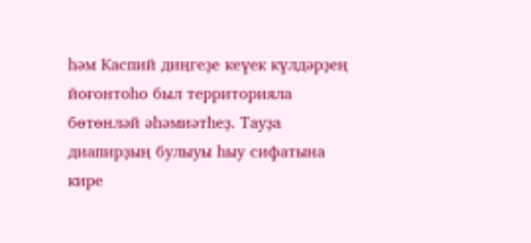һәм Каспий диңгеҙе кеүек күлдәрҙең йоғонтоһо был территорияла бөтөнләй әһәмиәтһеҙ. Тауҙа диапирҙың булыуы һыу сифатына кире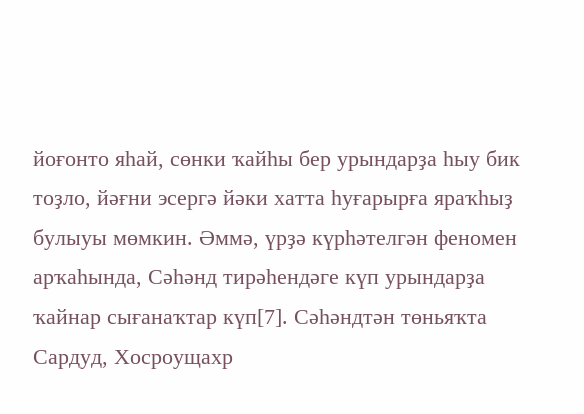йоғонто яһай, сөнки ҡайһы бер урындарҙа һыу бик тоҙло, йәғни эсергә йәки хатта һуғарырға яраҡһыҙ булыуы мөмкин. Әммә, үрҙә күрһәтелгән феномен арҡаһында, Сәһәнд тирәһендәге күп урындарҙа ҡайнар сығанаҡтар күп[7]. Сәһәндтән төньяҡта Сардуд, Хосроущахр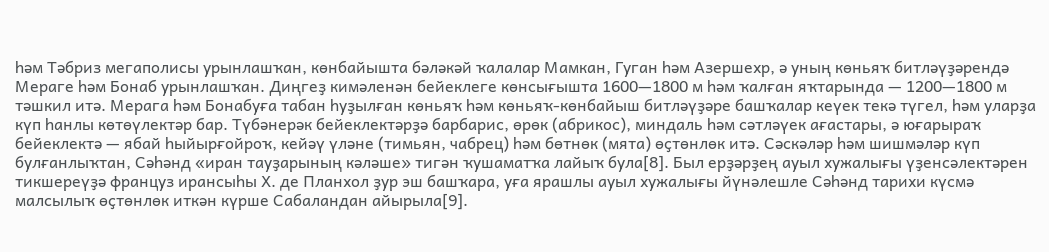һәм Тәбриз мегаполисы урынлашҡан, көнбайышта бәләкәй ҡалалар Мамкан, Гуган һәм Азершехр, ә уның көньяҡ битләүҙәрендә Мераге һәм Бонаб урынлашҡан. Диңгеҙ кимәленән бейеклеге көнсығышта 1600—1800 м һәм ҡалған яҡтарында — 1200—1800 м тәшкил итә. Мерага һәм Бонабуға табан һуҙылған көньяҡ һәм көньяҡ-көнбайыш битләүҙәре башҡалар кеүек текә түгел, һәм уларҙа күп һанлы көтөүлектәр бар. Түбәнерәк бейеклектәрҙә барбарис, өрөк (абрикос), миндаль һәм сәтләүек ағастары, ә юғарыраҡ бейеклектә — ябай һыйырғойроҡ, кейәү үләне (тимьян, чабрец) һәм бөтнөк (мята) өҫтөнлөк итә. Сәскәләр һәм шишмәләр күп булғанлыҡтан, Сәһәнд «иран тауҙарының кәләше» тигән ҡушаматҡа лайыҡ була[8]. Был ерҙәрҙең ауыл хужалығы үҙенсәлектәрен тикшереүҙә француз ирансыһы Х. де Планхол ҙур эш башҡара, уға ярашлы ауыл хужалығы йүнәлешле Сәһәнд тарихи күсмә малсылыҡ өҫтөнлөк иткән күрше Сабаландан айырыла[9].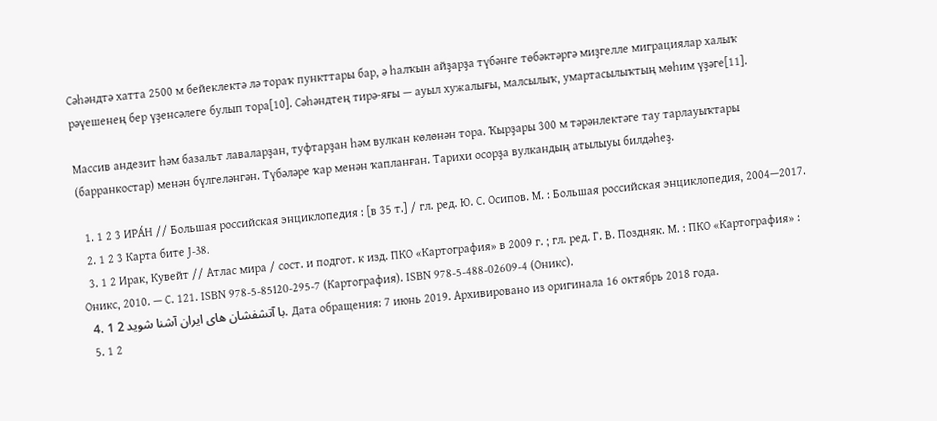Сәһәндтә хатта 2500 м бейеклектә лә тораҡ пункттары бар, ә һалҡын айҙарҙа түбәнге төбәктәргә миҙгелле миграциялар халыҡ рәүешенең бер үҙенсәлеге булып тора[10]. Сәһәндтең тирә-яғы — ауыл хужалығы, малсылыҡ, умартасылыҡтың мөһим үҙәге[11].

Массив андезит һәм базальт лаваларҙан, туфтарҙан һәм вулкан көлөнән тора. Ҡырҙары 300 м тәрәнлектәге тау тарлауыҡтары (барранкостар) менән бүлгеләнгән. Түбәләре ҡар менән ҡапланған. Тарихи осорҙа вулкандың атылыуы билдәһеҙ.

  1. 1 2 3 ИРА́Н // Большая российская энциклопедия : [в 35 т.] / гл. ред. Ю. С. Осипов. М. : Большая российская энциклопедия, 2004—2017.
  2. 1 2 3 Карта бите J-38.
  3. 1 2 Ирак, Кувейт // Атлас мира / сост. и подгот. к изд. ПКО «Картография» в 2009 г. ; гл. ред. Г. В. Поздняк. М. : ПКО «Картография» : Оникс, 2010. — С. 121. ISBN 978-5-85120-295-7 (Картография). ISBN 978-5-488-02609-4 (Оникс).
  4. 1 2 با آتشفشان های ایران آشنا شوید. Дата обращения: 7 июнь 2019. Архивировано из оригинала 16 октябрь 2018 года.
  5. 1 2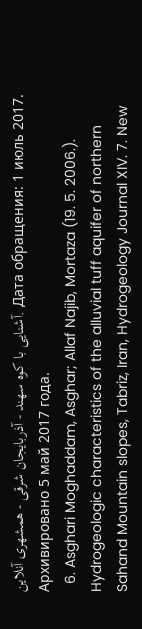آشنایی با کوه‌ سهند - آذربایجان شرقی - همشهری آنلاین. Дата обращения: 1 июль 2017. Архивировано 5 май 2017 года.
  6. Asghari Moghaddam, Asghar; Allaf Najib, Mortaza (19. 5. 2006.). Hydrogeologic characteristics of the alluvial tuff aquifer of northern Sahand Mountain slopes, Tabriz, Iran, Hydrogeology Journal XIV. 7. New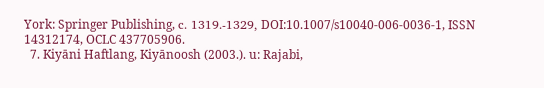York: Springer Publishing, с. 1319.-1329, DOI:10.1007/s10040-006-0036-1, ISSN 14312174, OCLC 437705906.
  7. Kiyāni Haftlang, Kiyānoosh (2003.). u: Rajabi,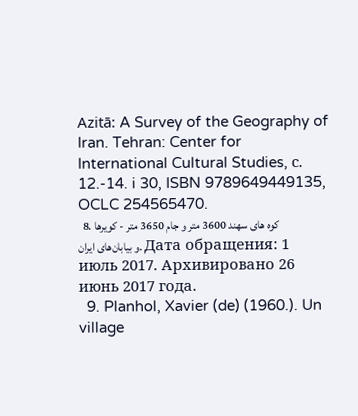Azitā: A Survey of the Geography of Iran. Tehran: Center for International Cultural Studies, с. 12.-14. i 30, ISBN 9789649449135, OCLC 254565470.
  8. کوه های سهند 3600 متر و جام 3650 متر - کویرها و بیابان‌های ایران. Дата обращения: 1 июль 2017. Архивировано 26 июнь 2017 года.
  9. Planhol, Xavier (de) (1960.). Un village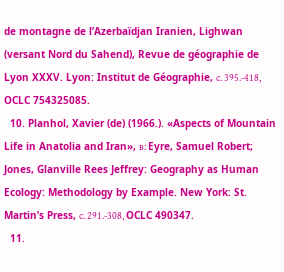de montagne de l’Azerbaïdjan Iranien, Lighwan (versant Nord du Sahend), Revue de géographie de Lyon XXXV. Lyon: Institut de Géographie, с. 395.-418, OCLC 754325085.
  10. Planhol, Xavier (de) (1966.). «Aspects of Mountain Life in Anatolia and Iran», в: Eyre, Samuel Robert; Jones, Glanville Rees Jeffrey: Geography as Human Ecology: Methodology by Example. New York: St. Martin’s Press, с. 291.-308, OCLC 490347.
  11.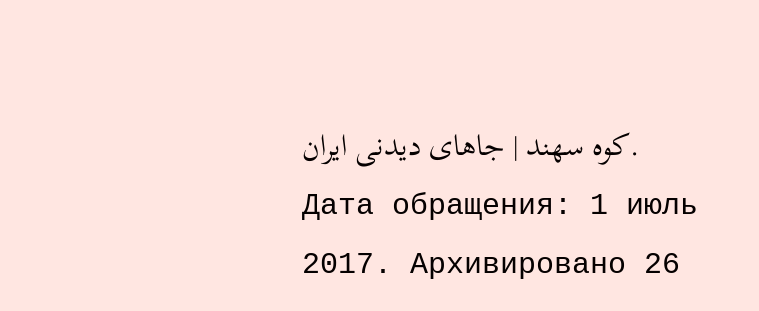کوه سهند | جاهای دیدنی ایران. Дата обращения: 1 июль 2017. Архивировано 26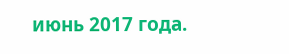июнь 2017 года.